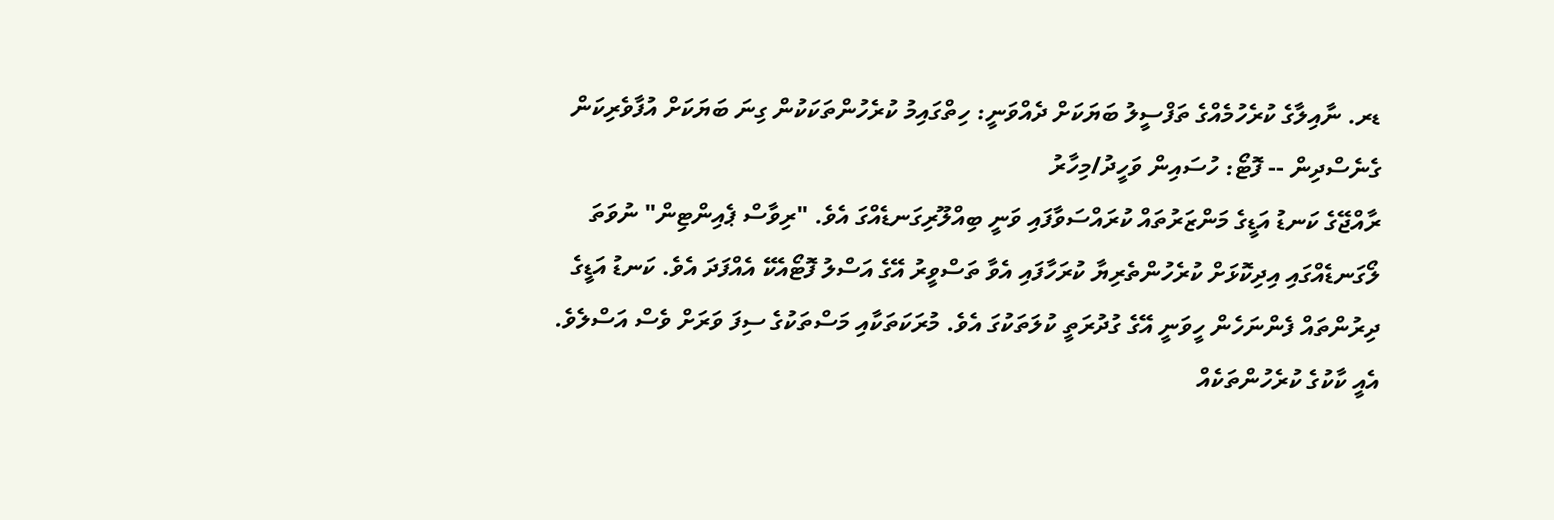ޑރ. ނާއިލާގެ ކުރެހުމެއްގެ ތަފްސީލު ބަޔަކަށް ދެއްވަނީ: ހިތްގައިމު ކުރެހުންތަކަކުން ގިނަ ބަޔަކަށް އުފާވެރިކަން ގެނެސްދިން -- ފޮޓޯ: ހުސައިން ވަހީދު/މިހާރު
ރާއްޖޭގެ ކަނޑު އަޑީގެ މަންޒަރުތައް ކުރައްސަވާފައި ވަނީ ބިއްލޫރިގަނޑެއްގަ އެވެ. "ރިވާސް ޕެއިންޓިން" ނުވަތަ ލޯގަނޑެއްގައި އިދިކޮޅަށް ކުރެހުންތެރިޔާ ކުރަހާފައި އެވާ ތަސްވީރު އޭގެ އަސްލު ފޮޓޯއެކޭ އެއްފަދަ އެވެ. ކަނޑު އަޑީގެ ދިރުންތައް ފެންނަހެން ހީވަނީ އޭގެ ގުދުރަތީ ކުލަތަކުގަ އެވެ. މުރަކަތަކާއި މަސްތަކުގެ ސިފަ ވަރަށް ވެސް އަސްލެވެ. އެއީ ކާކުގެ ކުރެހުންތަކެއް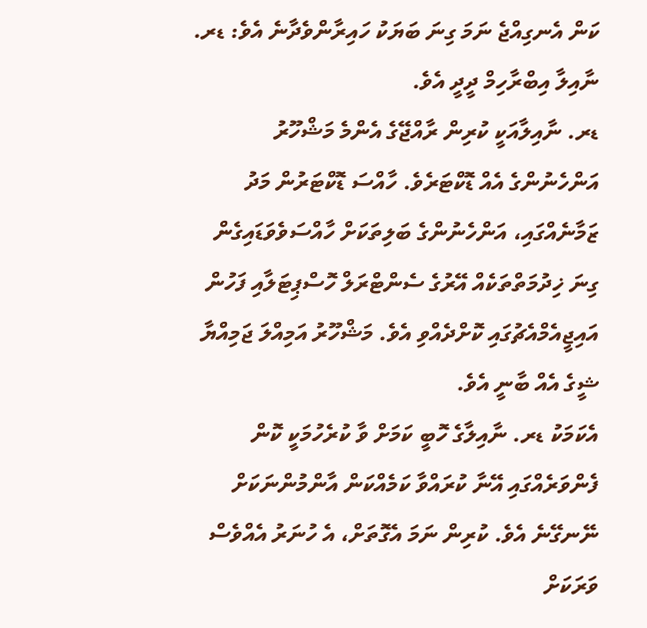ކަން އެނގިއްޖެ ނަމަ ގިނަ ބަޔަކު ހައިރާންވެދާނެ އެވެ: ޑރ. ނާއިލާ އިބްރާހިމް ދީދީ އެވެ.
ޑރ. ނާއިލާއަކީ ކުރިން ރާއްޖޭގެ އެންމެ މަޝްހޫރު އަންހެނުންގެ އެއް ޑޮކްޓަރެވެ. ހާއްސަ ޑޮކްޓަރުން މަދު ޒަމާނެއްގައި، އަންހެނުންގެ ބަލިތަކަށް ހާއްސަވެވަޑައިގެން ގިނަ ޚިދުމަތްތަކެއް އޭރުގެ ސެންޓްރަލް ހޮސްޕިޓަލާއި ފަހުން އައިޖީއެމްއެޗުގައި ކޮށްދެއްވި އެވެ. މަޝްހޫރު އަމިއްލަ ޖަމިއްޔާ ޝީގެ އެއް ބާނީ އެވެ.
އެކަމަކު ޑރ. ނާއިލާގެ ހޮބީ ކަމަށް ވާ ކުރެހުމަކީ ކޮން ފެންވަރެއްގައި އޭނާ ކުރައްވާ ކަމެއްކަން އާންމުންނަކަށް ނޭނގޭނެ އެވެ. ކުރިން ނަމަ އެގޮތަށް، އެ ހުނަރު އެއްވެސް ވަރަކަށް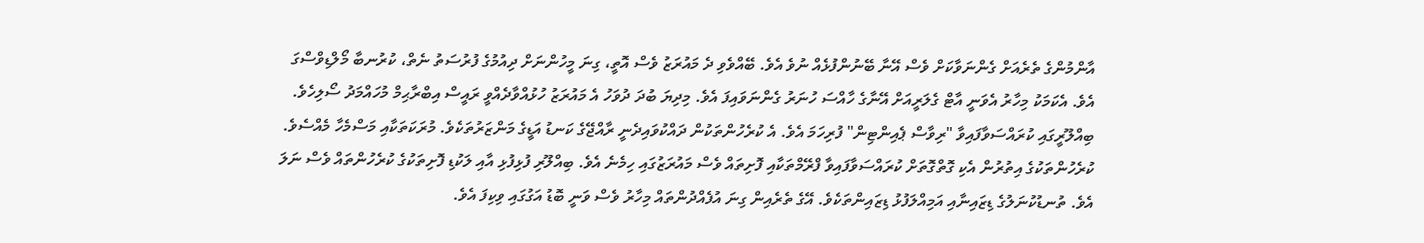އާންމުންގެ ތެރެއަށް ގެންނަވާކަށް ވެސް އޭނާ ބޭނުންފުޅެއް ނުވެ އެވެ. ބޭއްވެވި ދެ މައުރަޒު ވެސް އޮތީ، ގިނަ މީހުންނަށް ދިއުމުގެ ފުރުސަތު ނެތް، ކުރުނބާ މޯލްޑިވްސްގަ އެވެ. އެކަމަކު މިހާރު އެވަނީ އާޓް ގެލަރީއަށް އޭނާގެ ހާއްސަ ހުނަރު ގެންނަވައިފަ އެވެ. މިދިޔަ ބުދަ ދުވަހު އެ މައުރަޒު ހުޅުއްވާދެއްވީ ރައީސް އިބްރާޙިމް މުހައްމަދު ސޯލިހެވެ.
ބިއްލޫރީގައި ކުރައްސަވާފައިވާ "ރިވާސް ޕެއިންޓިން" ފުރިހަމަ އެވެ. އެ ކުރެހުންތަކުން ދައްކުވައިދެނީ ރާއްޖޭގެ ކަނޑު އަޑީގެ މަންޒަރުތަކެވެ. މުރަކަތަކާއި މަސްމެހާ މެއްސެވެ. ކުރެހުންތަކުގެ އިތުރުން އެކި ގޮތްގޮތަށް ކުރައްސަވާފައިވާ ފްރޭމްތަކާއި ފޮށިތައް ވެސް މައުރަޒުގައި ހިމެނެ އެވެ. ބިއްލޫރި ފުޅިފުޅި އާއި ލަކުޑި ފޮށިތަކުގެ ކުރެހުންތައް ވެސް ނަލަ އެވެ. ތުނޑުކުނަލުގެ ޑިޒައިނާއި އަމިއްލަފުޅު ޑިޒައިންތަކެވެ. އޭގެ ތެރެއިން ގިނަ އުފެއްދުންތައް މިހާރު ވެސް ވަނީ ބޮޑު އަގުގައި ވިކިފަ އެވެ.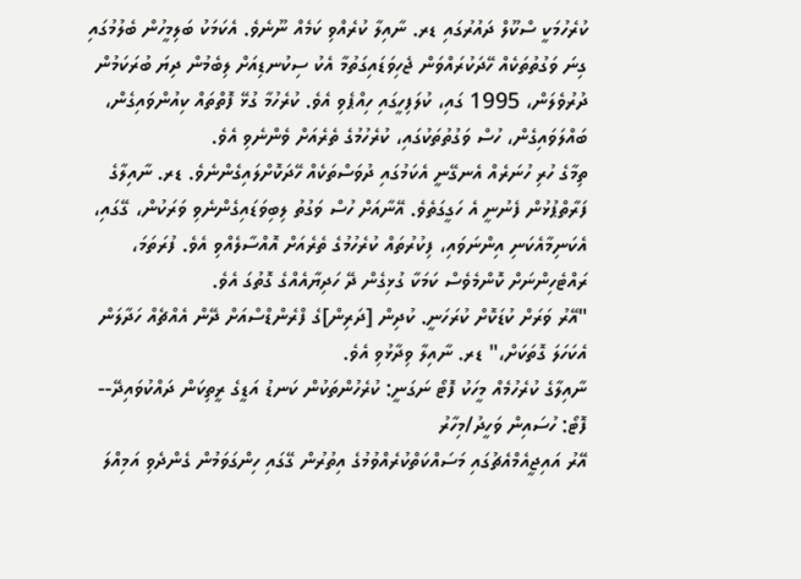ކުރެހުމަކީ ސްކޫލް ދައުރުގައި ޑރ. ނާއިލާ ކުރެއްވި ކަމެއް ނޫނެވެ. އެކަމަކު ބަލިމީހުން ބެލުމުގައި ގިނަ ވަގުތުތަކެއް ހޭދަކުރައްވަން ޖެހިވަޑައިގަތުމާ އެކު ސިކުނޑިއަށް ލިބެމުން ދިޔަ ބުރަކަމުން ދުރުވެލަން، 1995 ގައި، ކުލަފިހީގައި ހިއްޕެވި އެވެ. ކުރެހުމާ ގުޅޭ ފޮތްތައް ކިއުންވައިގެން، ބައްލަވައިގެން، ހުސް ވަގުތުތަކުގައި، ކުރެހުމުގެ ތެރެއަށް ވެންނެވި އެވެ.
ތިމާގެ ހުރި ހުނަރެއް އެނގޭނީ އެކަމުގައި ދުވަސްތަކެއް ހޭދަކޮށްލައިގެންނެވެ. ޑރ. ނާއިލާގެ ފަރާތްޕުޅުން ފެނުނީ އެ ހަގީގަތެވެ. އޭނާއަށް ހުސް ވަގުތު ލިބިވަޑައިގެންނެވި ވަރަކުން، ގޭގައި، އެކަނިމާއެކަނި އިންނަވައި، ފިކުރުތައް ކުރެހުމުގެ ތެރެއަށް އޮއްސާލެއްވި އެވެ. ފުރަތަމަ، ރައްޓެހިންނަށް ކޮންމެވެސް ކަމަކާ ގުޅިގެން ދޭ ހަދިޔާއެއްގެ ގޮތުގަ އެވެ.
"އޭރު ވަރަށް ކުޑަކޮށް ކުރަހަނީ. ކުދިން [ދަރިން]ގެ ފްރެންޑްސްއަށް ދޭން އެއްޗެއް ހަދާލަން އެކަހަލަ ގޮތަކަށް،" ޑރ. ނާއިލާ ވިދާޅުވި އެވެ.
ނާއިލާގެ ކުރެހުމެއް މީހަކު ފޮޓޯ ނަގަނީ: ކުރެހުންތަކުން ކަނޑު އަޑީގެ ރީތިކަން ދައްކުވައިދޭ-- ފޮޓޯ: ހުސައިން ވަހީދު/މިހާރު
އޭރު އައިޖީއެމްއެޗުގައި މަސައްކަތްކުރެއްވުމުގެ އިތުރުން ގޭގައި ހިންގަވަމުން ގެންދެވި އަމިއްލަ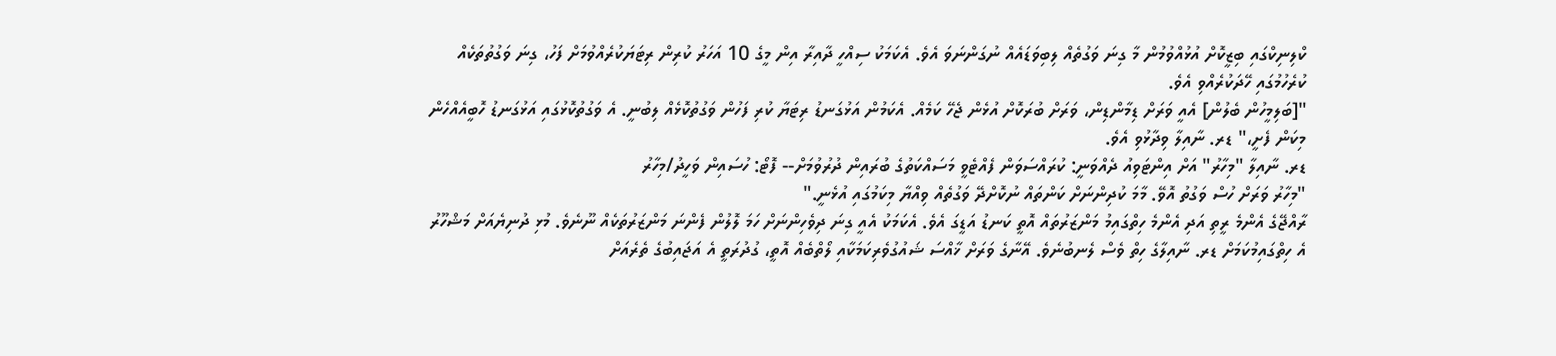ކްލިނިކްގައި ބިޒީކޮށް އުޅުއްވުމުން މާ ގިނަ ވަގުތެއް ލިބިވަޑައެއް ނުގަންނަވަ އެވެ. އެކަމަކު ސިއްހީ ދާއިރާ އިން މީގެ 10 އަހަރު ކުރިން ރިޓަޔަކުރެއްވުމަށް ފަހު، ގިނަ ވަގުތުތަކެއް ކުރެހުމުގައި ހޭދަކުރެއްވި އެވެ.
"[ބަލިމީހުން ބެލުން] އެއީ ވަރަށް ޑިމާންޑިން، ވަރަށް ބުރަކޮށް އުޅެން ޖެހޭ ކަމެއް. އެކަމުން އަޅުގަނޑު ރިޓަޔާ ކުރި ފަހުން ވަގުތުކޮޅެއް ލިބުނީ. އެ ވަގުތުކޮޅުގައި އަޅުގަނޑު ހޮބީއެއްހެން މިކަން ފެށީ،" ޑރ. ނާއިލާ ވިދާޅުވި އެވެ.
ޑރ. ނާއިލާ "މިހާރު" އަށް އިންޓަވިއު ދެއްވަނީ: ކުރައްސަވަން ފެއްޓެވީ މަސައްކަތުގެ ބުރައިން ދުރުވުމަށް-- ފޮޓޯ: ހުސައިން ވަހީދު/މިހާރު
"މިހާރު ވަރަށް ހުސް ވަގުތު އޮވޭ. މާމަ ކުދިންނަށް ކަންތައް ނުކޮށްދޭ ވަގުތެއް ވިއްޔާ މިކަމުގައި އުޅެނީ."
ރާއްޖޭގެ އެންމެ ރީތި އަދި އެންމެ ހިތްގައިމު މަންޒަރުތައް އޮތީ ކަނޑު އަޑީގަ އެވެ. އެކަމަކު އެއީ ގިނަ ދިވެހިންނަށް ހަމަ ލޮލުން ފެންނަ މަންޒަރުތަކެއް ނޫނެވެ. މުޅި ދުނިޔެއަށް މަޝްހޫރު އެ ހިތްގައިމުކަމަށް ޑރ. ނާއިލާގެ ހިތް ވެސް ލެނބުނެވެ. އޭނާގެ ވަރަށް ޚާއްސަ ޝައުގުވެރިކަމަކާއި ލޯތްބެއް އޮތީ، ގުދުރަތީ އެ އަޖައިބުގެ ތެރެއަށް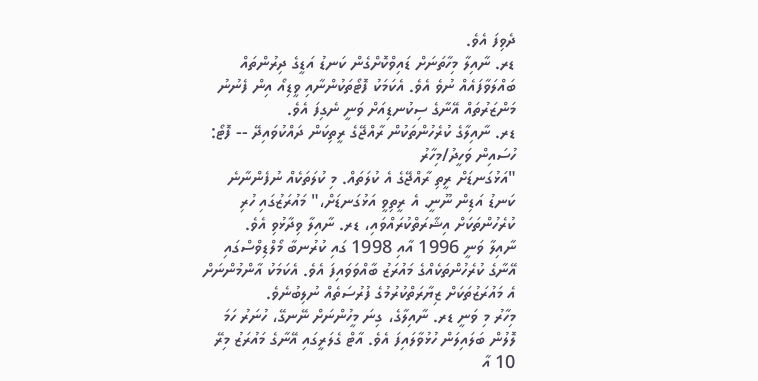ދެވިފަ އެވެ.
ޑރ. ނާއިލާ މިހާތަނަށް ޑައިވްކޮށްގެން ކަނޑު އަޑީގެ ދިރުންތައް ބައްލަވާފައެއް ނުވެ އެވެ. އެކަމަކު ފޮޓޯތަކުންނާއި ވީޑިއޯ އިން ފެނުނު މަންޒަރުތައް އޭނާގެ ސިކުނޑިއަށް ވަނީ ނެގިފަ އެވެ.
ޑރ. ނާއިލާގެ ކުރެހުންތަކުން ރާއްޖޭގެ ރީތިކަން ދައްކުވައިދޭ -- ފޮޓޯ: ހުސައިން ވަހީދު/މިހާރު
"އަޅުގަނޑަށް ރީތި ރާއްޖޭގެ އެ ކުލަތައް. މި ކުލަތަކެއް ނުފެންނާނެ ކަނޑު އަޑިން ނޫނީ. އެ ރީތިވީ އަޅުގަނޑަށް،" މައުރަޒުގައި ހުރި ކުރެހުންތަކަށް އިޝާރަތްކުރައްވައި، ޑރ. ނާއިލާ ވިދާޅުވި އެވެ.
ނާއިލާ ވަނީ 1996 އާއި 1998 ގައި ކުރުނބާ މޯލްޑިވްސްގައި އޭނާގެ ކުރެހުންތަކެއްގެ މައުރަޒު ބާއްވަވައިފަ އެވެ. އެކަމަކު އާންމުންނަށް އެ މައުރަޒުތަކަށް ޒިޔާރަތްކުރުމުގެ ފުރުސަތެއް ނުލިބުނެވެ.
މިހާރު މި ވަނީ ޑރ. ނާއިލާގެ، ގިނަ މީހުންނަށް ނޭނގޭ، ހުނަރު ހަމަ ލޮލުން ބަލައިލަން ހުޅުވާލައިފަ އެވެ. އާޓް ގެލަރީގައި އޭނާގެ މައުރަޒު މިރޭ 10 އާ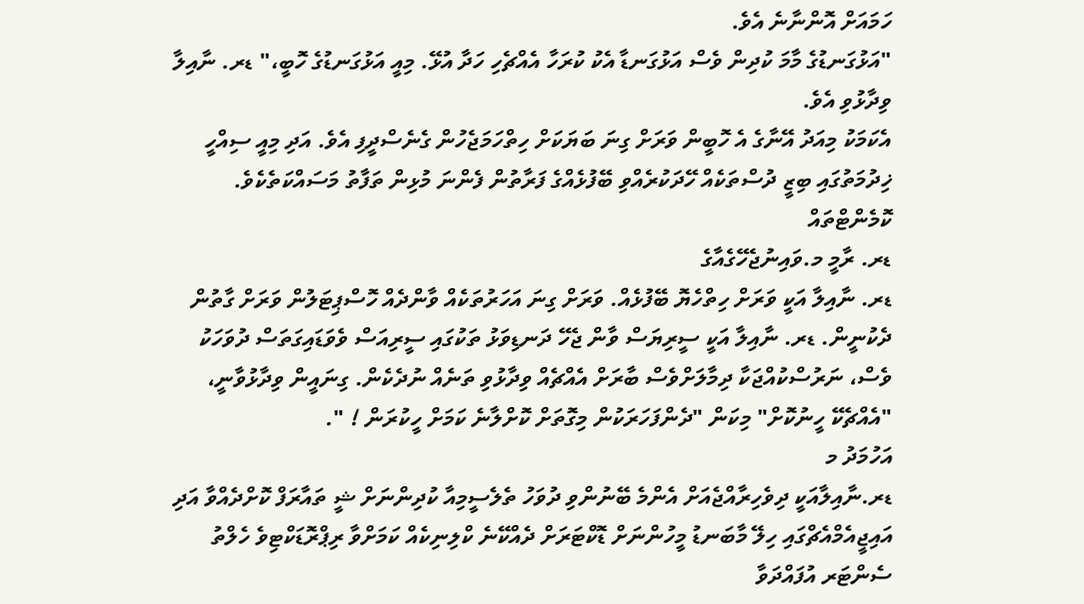ހަމައަށް އޮންނާނެ އެވެ.
"އަޅުގަނޑުގެ މާމަ ކުދިން ވެސް އަޅުގަނޑާ އެކު ކުރަހާ އެއްޗެހި ހަދާ އުޅޭ. މިއީ އަޅުގަނޑުގެ ހޮބީ،" ޑރ. ނާއިލާ ވިދާޅުވި އެވެ.
އެކަމަކު މިއަދު އޭނާގެ އެ ހޮބީން ވަރަށް ގިނަ ބަޔަކަށް ހިތްހަމަޖެހުން ގެނެސްދީފި އެވެ. އަދި މިއީ ސިއްހީ ޚިދުމަތުގައި ބިޒީ ދުސްތަކެއް ހޭދަކުރެއްވި ބޭފުޅެއްގެ ފަރާތުން ފެންނަ މުޅިން ތަފާތު މަސައްކަތެކެވެ.
ކޮމެންޓްތައް
ޑރ. ރާމީ މ.ވައިނުޖެހޭގެއާގެ
ޑރ. ނާއިލާ އަކީ ވަރަށް ހިތްހެޔޮ ބޭފުޅެއް. ވަރަށް ގިނަ އަހަރުތަކެއް ވާންދެއް ހޮސްޕިޓަލުން ވަރަށް ގާތުން ދެކުނީން. ޑރ. ނާއިލާ އަކީ ސީރިޔަސް ވާން ޖެހޭ ދަނޑިވަޅު ތަކުގައި ސީރިއަސް ވެވަޑައިގަތަސް ދުވަހަކު ވެސް، ނަރުސްކުއްޖަކާ ދިމާލަށްވެސް ބާރަށް އެއްޗެއް ވިދާޅުވި ތަނެއް ނުދެކެން. ގިނައީން ވިދާޅުވާނީ، "އެއްޗެކޭ ހީނުކޮށް" މިކަން "ދެންފަހަރަކުން މިގޮތަށް ކޮށްލާނެ ކަމަށް ހީކުރަން ! ".
އަހުމަދު މ
ޑރ.ނާއިލާއަކީ ދިވެހިރާއްޖެއަށް އެންމެ ބޭނުންވި ދުވަހު ތެލެސީމިއާ ކުދިންނަށް ޝީ ތައާރަފް ކޮށްދެއްވާ އަދި އައިޖީއެމްއެޗްގައި ހިލޭ މާބަނޑު މީހުންނަށް ޑޮކްޓަރަށް ދެއްކޭނެ ކްލިނިކެއް ކަމަށްވާ ރިޕްރޮޑަކްޓިވެ ހެލްތު ސެންޓަރ އުފައްދަވާ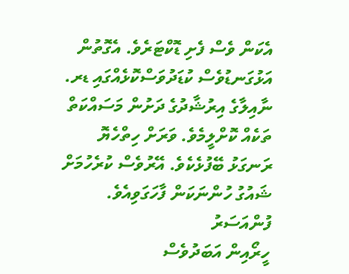އެކަން ވެސް ފެށި ޑޮކްޓަރެވެ. އެގޮތުން އަޅުގަނޑުވެސް ކުޑަދުވަސްކޮޅެއްގައި ޑރ. ނާއިލާގެ އިރުޝާދުގެ ދަށުން މަސައްކަތް ތަކެއް ކޮށްލީމެވެ. ވަރަށް ހިތްހެޔޮ ރަނގަޅު ބޭފުޅެކެވެ. އޭރުވެސް ކުރެހުމަށް ޝައުގު ހުންނަކަން ފާހަގަވިއެވެ.
ފުންއަސަރު
ހީރޯއިން އަބަދުވެސް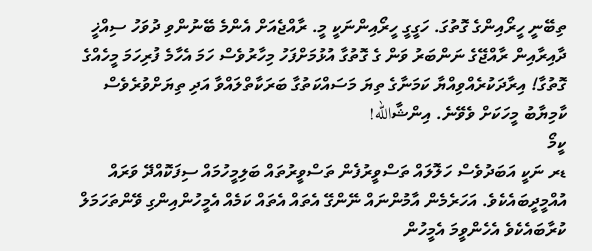ތިބޭނީ ހީރޯއިންގެ ގޮތުގަ. ހަގީގީ ހީރޯއިންނަކީ މީ. ރާއްޖެއަށް އެންމެ ބޭނުންވި ދުވަހު ސިއްޚީ ދާއިރާއިން ރާއްޖޭގެ ނަންބަރު ވަން ގެ ގޮތުގާ އުޅުމަށްފަހު މިހާރުވެސް ހަމަ އެހާމެ ފުރިހަމަ މީހެއްގެ ގޮތުގާ! އިރާދަކުރެއްވިއްޔާ ކަމަނާގެ ތިޔަ މަސައްކަތުގާ ބަރަކާތްލައްވާ އަދި ތިޔަށްވުރެވެސް ކާމިޔާބު މީހަކަށް ވެވޭނެ. އިންޝާالله!
ކީމޯ
ޑރ ނަކީ އަބަދުވެސް ހަލޮލައް ތަސްވީރުފެން ތަސްވީރުތައް ބަލިމީހުމައް ސިފަކޮއްދޭ ވަރައް އުއްމީދީބައެކެވެ. އަހަރެމެން އާމުންނައް ނޭންގޭ އެތައް އެތައް ކަމެއް އެމީހުންއިންގި ވޭންތަހަމަލް ކުރާބައެކެވެ އެހެންވީމަ އެމީހުން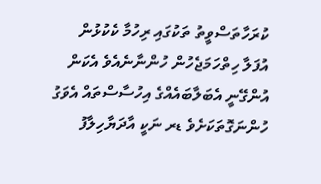ކުރަހާތަސްވީތު ތަކުގައި ރިހުމާ ކެކުޅުން އުފަލާ ހިތްހަމަޖެހުން ހުންނާނެއެވެ އެކަން އުންގޭނީ އެބަލާބައެއްގެ އިހުސާސްތައް އެވަގު ހުންނަގޮތަކަށެވެ ޑރ ނަކީ އާދަޔާހިލާފު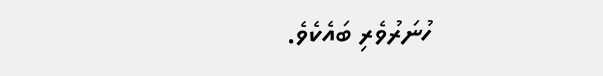ހުނަރުވެރި ބައެކެވެ.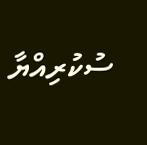ސުކުރިއްޔާ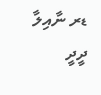ޑރ ނާއިލާ ދީދީ